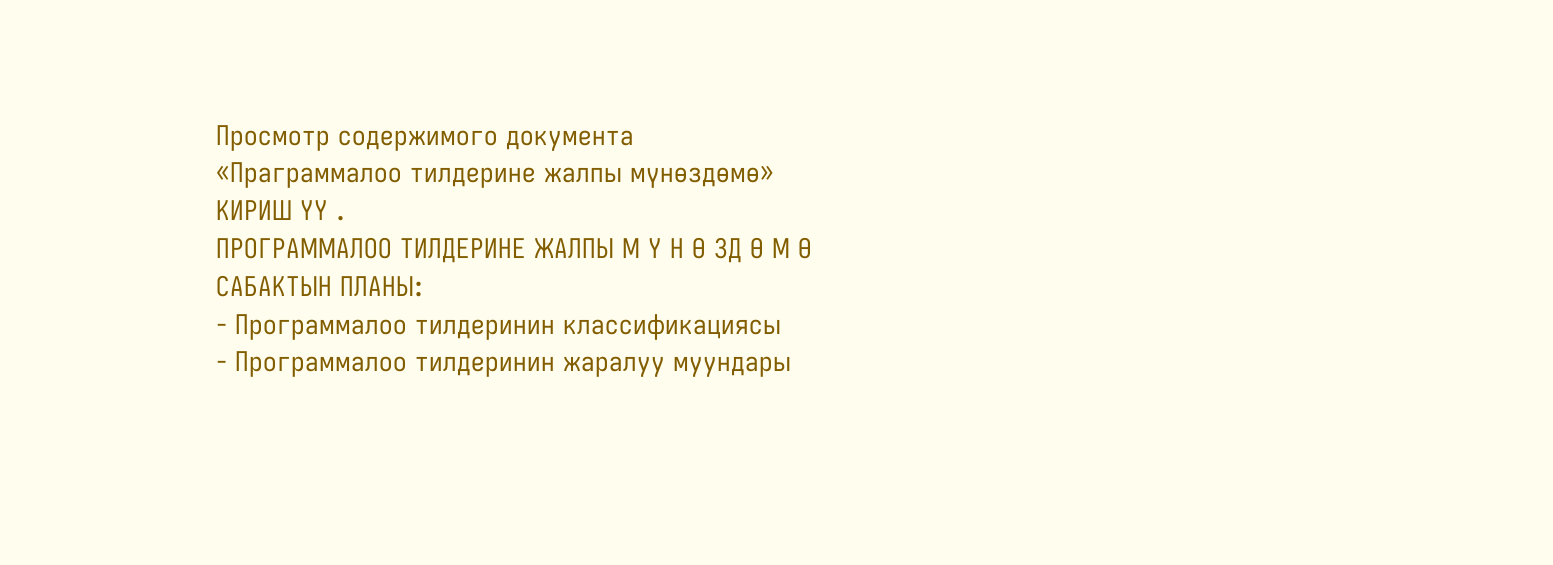Просмотр содержимого документа
«Праграммалоо тилдерине жалпы мүнөздөмө»
КИРИШ ҮҮ .
ПРОГРАММАЛОО ТИЛДЕРИНЕ ЖАЛПЫ М Ү Н Ө ЗД Ө М Ө
САБАКТЫН ПЛАНЫ:
- Программалоо тилдеринин классификациясы
- Программалоо тилдеринин жаралуу муундары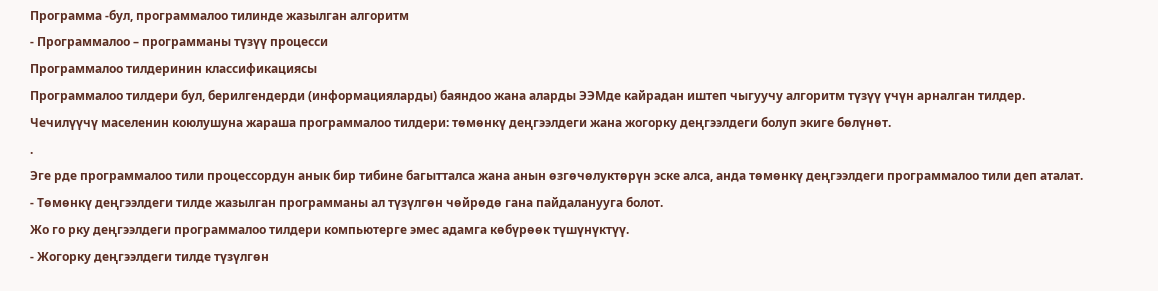Программа -бул, программалоо тилинде жазылган алгоритм
- Программалоо – программаны түзүү процесси
Программалоо тилдеринин классификациясы
Программалоо тилдери бул, берилгендерди (информацияларды) баяндоо жана аларды ЭЭМде кайрадан иштеп чыгуучу алгоритм түзүү үчүн арналган тилдер.
Чечилүүчү маселенин коюлушуна жараша программалоо тилдери: төмөнкү деңгээлдеги жана жогорку деңгээлдеги болуп экиге бөлүнөт.
.
Эге рде программалоо тили процессордун анык бир тибине багытталса жана анын өзгөчөлуктөрүн эске алса, анда төмөнкү деңгээлдеги программалоо тили деп аталат.
- Төмөнкү деңгээлдеги тилде жазылган программаны ал түзүлгөн чөйрөдө гана пайдаланууга болот.
Жо го рку деңгээлдеги программалоо тилдери компьютерге эмес адамга көбүрөөк түшүнүктүү.
- Жогорку деңгээлдеги тилде түзүлгөн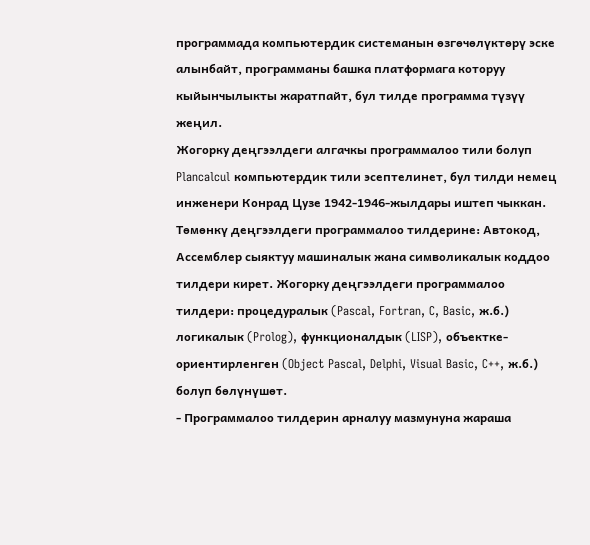программада компьютердик системанын өзгөчөлүктөрү эске алынбайт, программаны башка платформага которуу кыйынчылыкты жаратпайт, бул тилде программа түзүү жеңил.
Жогорку деңгээлдеги алгачкы программалоо тили болуп Plancalcul компьютердик тили эсептелинет, бул тилди немец инженери Конрад Цузе 1942-1946-жылдары иштеп чыккан.
Төмөнкү деңгээлдеги программалоо тилдерине: Автокод, Ассемблер сыяктуу машиналык жана символикалык коддоо тилдери кирет. Жогорку деңгээлдеги программалоо тилдери: процедуралык (Pascal, Fortran, C, Basic, ж.б.) логикалык (Prolog), функционалдык (LISP), объектке-ориентирленген (Object Pascal, Delphi, Visual Basic, C++, ж.б.) болуп бөлүнүшөт.
- Программалоо тилдерин арналуу мазмунуна жараша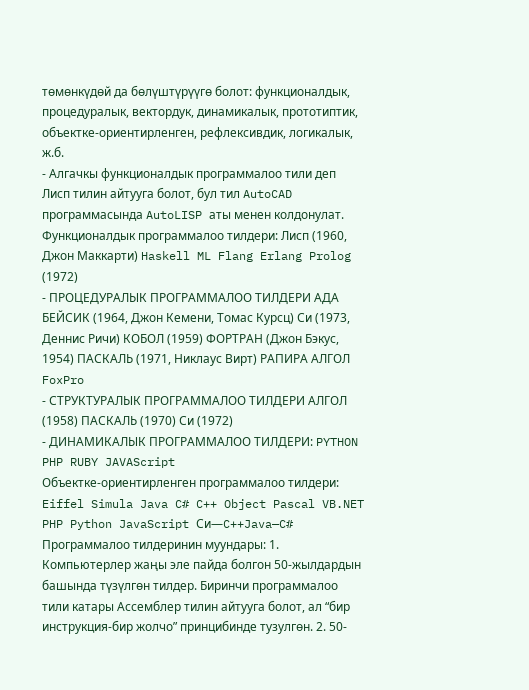төмөнкүдөй да бөлүштүрүүгө болот: функционалдык, процедуралык, вектордук, динамикалык, прототиптик, объектке-ориентирленген, рефлексивдик, логикалык, ж.б.
- Алгачкы функционалдык программалоо тили деп Лисп тилин айтууга болот, бул тил AutoCAD программасында AutoLISP аты менен колдонулат. Функционалдык программалоо тилдери: Лисп (1960, Джон Маккарти) Haskell ML Flang Erlang Prolog (1972)
- ПРОЦЕДУРАЛЫК ПРОГРАММАЛОО ТИЛДЕРИ АДА БЕЙСИК (1964, Джон Кемени, Томас Курсц) Си (1973, Деннис Ричи) КОБОЛ (1959) ФОРТРАН (Джон Бэкус, 1954) ПАСКАЛЬ (1971, Никлаус Вирт) РАПИРА АЛГОЛ FoxPro
- СТРУКТУРАЛЫК ПРОГРАММАЛОО ТИЛДЕРИ АЛГОЛ (1958) ПАСКАЛЬ (1970) Си (1972)
- ДИНАМИКАЛЫК ПРОГРАММАЛОО ТИЛДЕРИ: PYTHON PHP RUBY JAVAScript
Объектке-ориентирленген программалоо тилдери: Eiffel Simula Java C# C++ Object Pascal VB.NET PHP Python JavaScript Си—C++Java—C#
Программалоо тилдеринин муундары: 1. Компьютерлер жаңы эле пайда болгон 50-жылдардын башында түзүлгөн тилдер. Биринчи программалоо тили катары Ассемблер тилин айтууга болот, ал “бир инструкция-бир жолчо” принцибинде тузулгөн. 2. 50-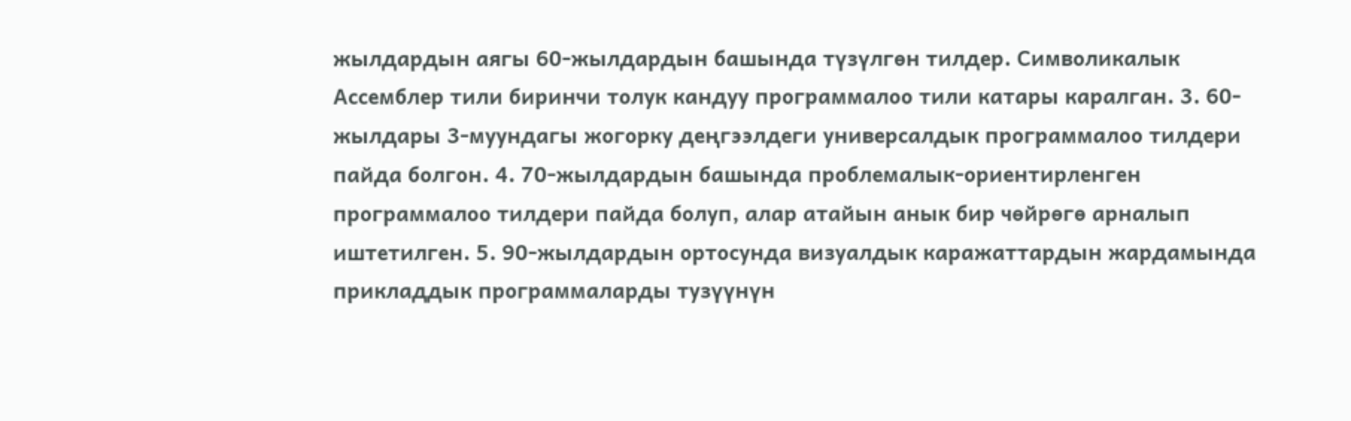жылдардын аягы 60-жылдардын башында түзүлгөн тилдер. Символикалык Ассемблер тили биринчи толук кандуу программалоо тили катары каралган. 3. 60-жылдары 3-муундагы жогорку деңгээлдеги универсалдык программалоо тилдери пайда болгон. 4. 70-жылдардын башында проблемалык-ориентирленген программалоо тилдери пайда болуп, алар атайын анык бир чөйрөгө арналып иштетилген. 5. 90-жылдардын ортосунда визуалдык каражаттардын жардамында прикладдык программаларды тузүүнүн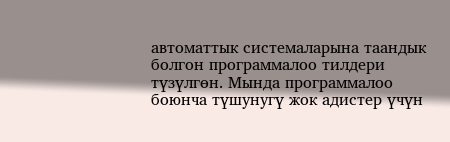автоматтык системаларына таандык болгон программалоо тилдери түзүлгөн. Мында программалоо боюнча түшунугү жок адистер үчүн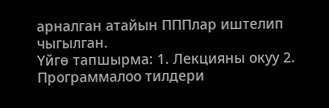арналган атайын ПППлар иштелип чыгылган.
Үйгө тапшырма: 1. Лекцияны окуу 2. Программалоо тилдери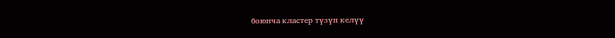боюнча кластер түзүп келүү